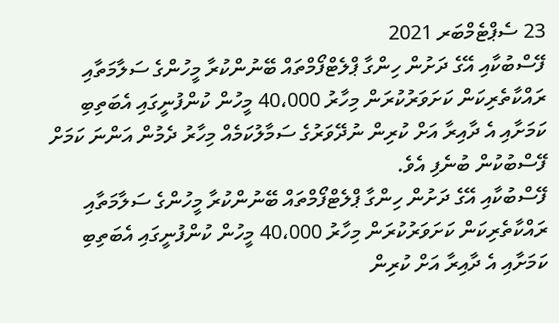23 ސެޕްޓެމްބަރ 2021
ފޭސްބުކާއި އޭގެ ދަށުން ހިންގާ ޕްލެޓްފޯމްތައް ބޭނުންކުރާ މީހުންގެ ސަލާމަތާއި ރައްކާތެރިކަން ކަށަވަރުކުރަން މިހާރު 40،000 މީހުން ކުންފުނީގައި އެބަތިބި ކަމަށާއި އެ ދާއިރާ އަށް ކުރިން ނުދޭވަރުގެ ސަމާލުކަމެއް މިހާރު ދެމުން އަންނަ ކަމަށް ފޭސްބުކުން ބުނެފި އެވެ.
ފޭސްބުކާއި އޭގެ ދަށުން ހިންގާ ޕްލެޓްފޯމްތައް ބޭނުންކުރާ މީހުންގެ ސަލާމަތާއި ރައްކާތެރިކަން ކަށަވަރުކުރަން މިހާރު 40،000 މީހުން ކުންފުނީގައި އެބަތިބި ކަމަށާއި އެ ދާއިރާ އަށް ކުރިން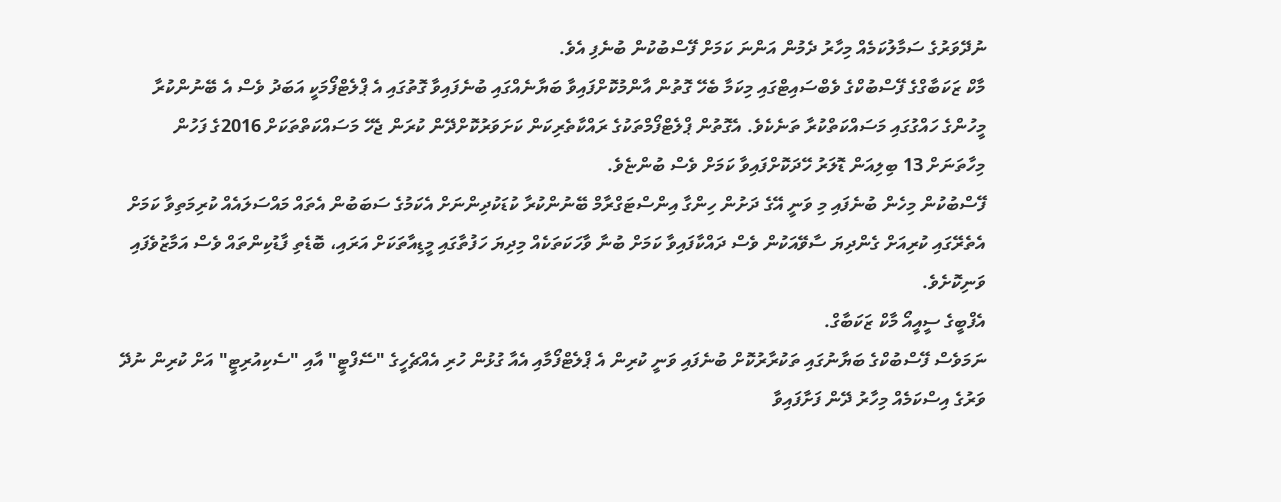ނުދޭވަރުގެ ސަމާލުކަމެއް މިހާރު ދެމުން އަންނަ ކަމަށް ފޭސްބުކުން ބުނެފި އެވެ.
މާކް ޒަކަބާގްގެ ފޭސްބުކްގެ ވެބްސައިޓްގައި މިކަމާ ބެހޭ ގޮތުން އާންމުކޮށްފައިވާ ބަޔާނެއްގައި ބުނެފައިވާ ގޮތުގައި އެ ޕްލެޓްފޯމަކީ އަބަދު ވެސް އެ ބޭނުންކުރާ މީހުންގެ ހައްގުގައި މަސައްކަތްކުރާ ތަނެކެވެ. އެގޮތުން ޕްލެޓްފޯމްތަކުގެ ރައްކާތެރިކަން ކަށަވަރުކޮށްދޭން ކުރަން ޖެހޭ މަސައްކަތްތަކަށް 2016ގެ ފަހުން މިހާތަނަށް 13 ބިލިއަން ޑޮލަރު ހޭދަކޮށްފައިވާ ކަމަށް ވެސް ބުންޏެވެ.
ފޭސްބުކުން މިހެން ބުނެފައި މި ވަނީ އޭގެ ދަށުން ހިންގާ އިންސްޓަގްރާމް ބޭނުންކުރާ ކުޑަކުދިންނަށް އެކަމުގެ ސަބަބުން އެތައް މައްސަލައެއް ކުރިމަތިވާ ކަމަށް އެތެރޭގައި ކުރިއަށް ގެންދިޔަ ސާވޭއަކުން ވެސް ދައްކާފައިވާ ކަމަށް ބުނާ ވާހަކަތަކެއް މިދިޔަ ހަފުތާގައި މީޑިއާތަކަށް އަރައި، ބޮޑެތި ފާޑުކިންތައް ވެސް އަމާޒުވެފައި ވަނިކޮށެވެ.
އެފްބީގެ ސީއީއޯ މާކް ޒަކަބާގް.
ނަމަވެސް ފޭސްބުކްގެ ބަޔާނުގައި ތަކުރާރުކޮށް ބުނެފައި ވަނީ ކުރިން އެ ޕްލެޓްފޯމާއި އެއާ ގުޅުން ހުރި އެއްޗެހީގެ "ސޭފްޓީ" އާއި "ސެކިއުރިޓީ" އަށް ކުރިން ނުދޭ ވަރުގެ އިސްކަމެއް މިހާރު ދޭން ފަށާފައިވާ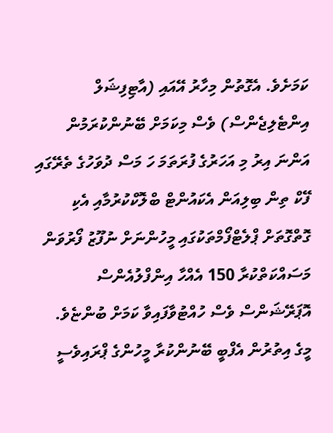ކަމަށެވެ. އެގޮތުން މިހާރު އޭއައި (އާޓިފިޝަލް އިންޓެލިޖެންސް) ވެސް މިކަމަށް ބޭނުންކުރަމުން އަންނަ އިރު މި އަހަރުގެ ފުރަތަމަ ހަ މަސް ދުވަހުގެ ތެރޭގައި ފޭކް ތިން ބިލިއަން އެކައުންޓް ބްލޮކްކުރުމާއި އެކި ގޮތްގޮތަށް ޕްލެޓްފޯމްތަކުގައި މީހުންނަށް ނުފޫޒު ފޯރުވަން މަސައްކަތްކުރާ 150 އެއްހާ އިންފްލުއެންސް އޮޕަރޭޝަންސް ވެސް ހުއްޓުވާފައިވާ ކަމަށް ބުންޏެވެ.
މީގެ އިތުރުން އެފްބީ ބޭނުންކުރާ މީހުންގެ ޕްރައިވެސީ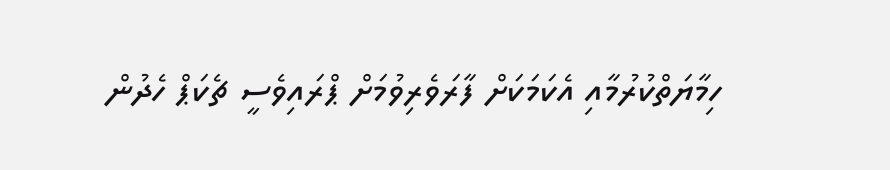ހިމާޔަތްކުރުމާއި އެކަމަކަށް ފާރަވެރިވުމަށް ޕްރައިވެސީ ޗެކަޕް ހެދުން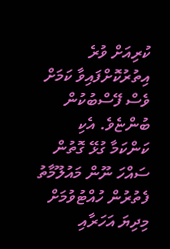ކުރިއަށް ވުރެ އިތުރުކޮށްފައިވާ ކަމަށް ވެސް ފޭސްބުކުން ބުންޏެވެ. އެކި ކަންކަމާ ގުޅޭ ގޮތުން ސައްހަ ނޫން މައުލޫމާތު ފެތުރުން ހުއްޓުވުމަށް މިދިޔަ އަހަރާއި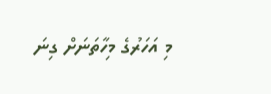މި އަހަރުގެ މިހާތަނަށް ގިނަ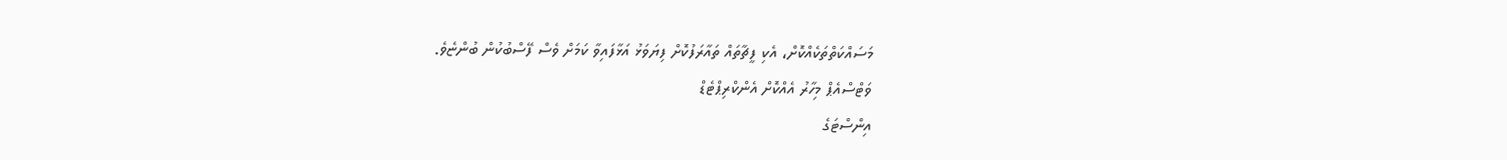މަސައްކަތްތަކެއްކޮށް، އެކި ފީޗާތައް ތައާރަފުކޮށް ފިޔަވަޅު އަޅާފައިވާ ކަމަށް ވެސް ފޭސްބުކުން ބުންޏެވެ.
ވަޓްސްއެޕް މިހާރު އެއްކޮށް އެންކްރިޕްޓެޑް
އިންސްޓަގެ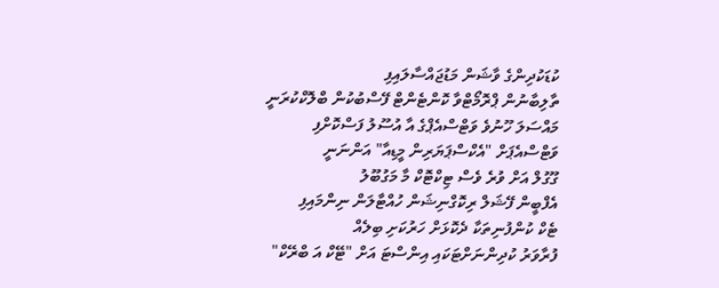ކުޑަކުދިންގެ ވާޝަން މަޑުޖައްސާލައިފި
ތާލިބާނުން ޕްރޮމޯޓްވާ ކޮންޓެންޓް ފޭސްބުކުން ބްލޮކްކުރަނީ
މައްސަލަ ހޫނުވެ ވަޓްސްއެޕްގެ އާ އުސޫލު ފަސްކޮށްފި
ވަޓްސްއެޕަށް "އެކްސްޕަޔަރިން މީޑިއާ" އަންނަނީ
ގޫގުލް އަށް ވުރެ ވެސް ޓިކްޓޮކް މާ މަގުބޫލު
އެފްބީން ފޭޝަލް ރިކޮގްނިޝަން ހުއްޓާލަން ނިންމައިފި
ޓެކް ކުންފުނިތަކާ ދެކޮޅަށް ހަރުކަށި ބިލެއް
ފުރާވަރު ކުދިންނަށްޓަކައި އިންސްޓަ އަށް "ޓޭކް އަ ބްރޭކް"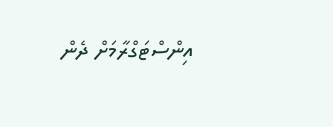އިންސްޓަގްރާމަށް ދެން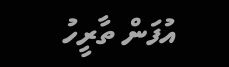އުފަން ތާރީހު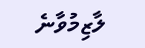ލާޒިމުވާނެ